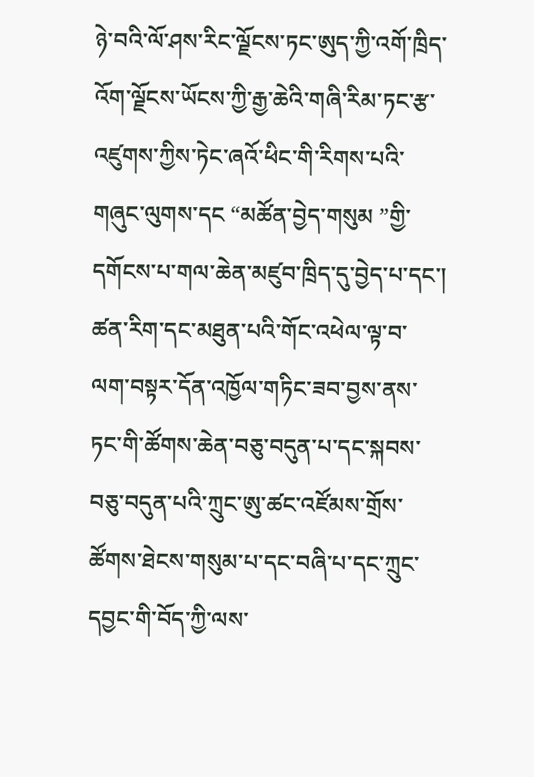ཉེ་བའི་ལོ་ཤས་རིང་ལྗོངས་ཏང་ཨུད་ཀྱི་འགོ་ཁྲིད་འོག་ལྗོངས་ཡོངས་ཀྱི་རྒྱ་ཆེའི་གཞི་རིམ་ཏང་རྩ་འཛུགས་ཀྱིས་ཏེང་ཞའོ་ཕིང་གི་རིགས་པའི་གཞུང་ལུགས་དང “མཚོན་བྱེད་གསུམ ”གྱི་དགོངས་པ་གལ་ཆེན་མཛུབ་ཁྲིད་དུ་བྱེད་པ་དང་། ཚན་རིག་དང་མཐུན་པའི་གོང་འཕེལ་ལྟ་བ་ལག་བསྟར་དོན་འཁྱོལ་གཏིང་ཟབ་བྱས་ནས་ཏང་གི་ཚོགས་ཆེན་བཅུ་བདུན་པ་དང་སྐབས་བཅུ་བདུན་པའི་ཀྲུང་ཨུ་ཚང་འཛོམས་གྲོས་ཚོགས་ཐེངས་གསུམ་པ་དང་བཞི་པ་དང་ཀྲུང་དབྱང་གི་བོད་ཀྱི་ལས་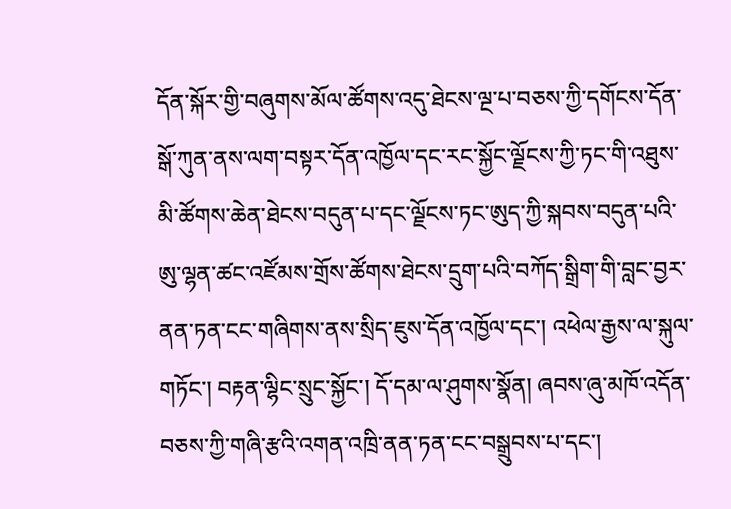དོན་སྐོར་གྱི་བཞུགས་མོལ་ཚོགས་འདུ་ཐེངས་ལྔ་པ་བཅས་ཀྱི་དགོངས་དོན་སྒོ་ཀུན་ནས་ལག་བསྟར་དོན་འཁྱོལ་དང་རང་སྐྱོང་ལྗོངས་ཀྱི་ཏང་གི་འཐུས་མི་ཚོགས་ཆེན་ཐེངས་བདུན་པ་དང་ལྗོངས་ཏང་ཨུད་ཀྱི་སྐབས་བདུན་པའི་ཨུ་ལྷན་ཚང་འཛོམས་གྲོས་ཚོགས་ཐེངས་དྲུག་པའི་བཀོད་སྒྲིག་གི་བླང་བྱར་ནན་ཏན་ངང་གཞིགས་ནས་སྲིད་ཇུས་དོན་འཁྱོལ་དང་། འཕེལ་རྒྱས་ལ་སྐུལ་གཏོང་། བརྟན་ལྷིང་སྲུང་སྐྱོང་། དོ་དམ་ལ་ཤུགས་སྣོན། ཞབས་ཞུ་མཁོ་འདོན་བཅས་ཀྱི་གཞི་རྩའི་འགན་འཁྲི་ནན་ཏན་ངང་བསྒྲུབས་པ་དང་།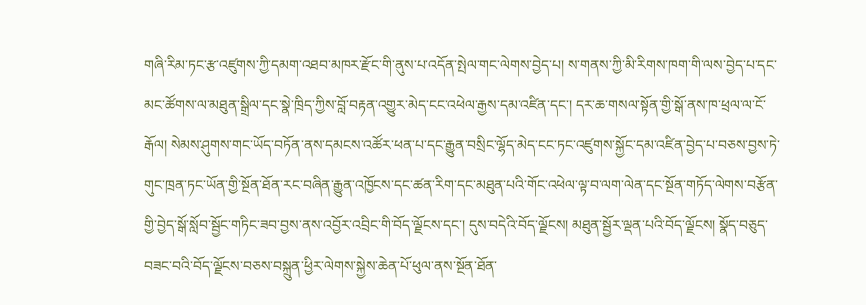གཞི་རིམ་ཏང་རྩ་འཛུགས་ཀྱི་དམག་འཐབ་མཁར་རྫོང་གི་ནུས་པ་འདོན་སྤེལ་གང་ལེགས་བྱེད་པ། ས་གནས་ཀྱི་མི་རིགས་ཁག་གི་ལས་བྱེད་པ་དང་མང་ཚོགས་ལ་མཐུན་སྒྲིལ་དང་སྣེ་ཁྲིད་ཀྱིས་བློ་བརྟན་འགྱུར་མེད་ངང་འཕེལ་རྒྱས་དམ་འཛིན་དང་། དར་ཆ་གསལ་སྟོན་གྱི་སྒོ་ནས་ཁ་ཕྲལ་ལ་ངོ་རྒོལ། སེམས་ཤུགས་གང་ཡོད་བཏོན་ནས་དམངས་འཚོར་ཕན་པ་དང་རྒྱུན་བསྲིང་ལྷོད་མེད་ངང་ཏང་འཛུགས་སྐྱོང་དམ་འཛིན་བྱེད་པ་བཅས་བྱས་ཏེ་གུང་ཁྲན་ཏང་ཡོན་གྱི་སྔོན་ཐོན་རང་བཞིན་རྒྱུན་འཁྱོངས་དང་ཚན་རིག་དང་མཐུན་པའི་གོང་འཕེལ་ལྟ་བ་ལག་ལེན་དང་སྔོན་གཏོད་ལེགས་བརྩོན་གྱི་བྱེད་སྒོ་སློབ་སྦྱོང་གཏིང་ཟབ་བྱས་ནས་འབྱོར་འབྲིང་གི་བོད་ལྗོངས་དང་། དུས་བདེའི་བོད་ལྗོངས། མཐུན་སྦྱོར་ལྡན་པའི་བོད་ལྗོངས། སྣོད་བཅུད་བཟང་བའི་བོད་ལྗོངས་བཅས་བསྐྲུན་ཕྱིར་ལེགས་སྐྱེས་ཆེན་པོ་ཕུལ་ནས་སྔོན་ཐོན་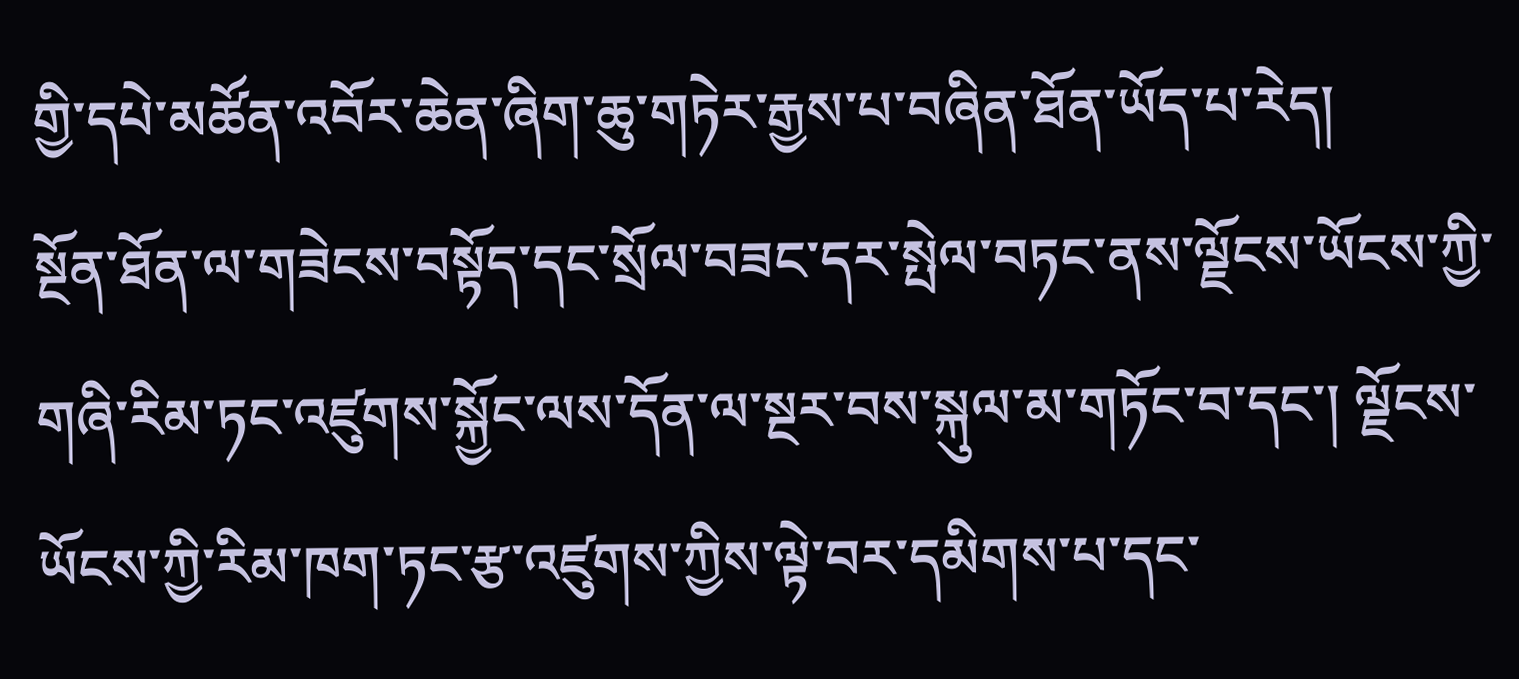གྱི་དཔེ་མཚོན་འབོར་ཆེན་ཞིག་ཆུ་གཏེར་རྒྱས་པ་བཞིན་ཐོན་ཡོད་པ་རེད།
སྔོན་ཐོན་ལ་གཟེངས་བསྟོད་དང་སྲོལ་བཟང་དར་སྤེལ་བཏང་ནས་ལྗོངས་ཡོངས་ཀྱི་གཞི་རིམ་ཏང་འཛུགས་སྐྱོང་ལས་དོན་ལ་སྔར་བས་སྐུལ་མ་གཏོང་བ་དང་། ལྗོངས་ཡོངས་ཀྱི་རིམ་ཁག་ཏང་རྩ་འཛུགས་ཀྱིས་ལྟེ་བར་དམིགས་པ་དང་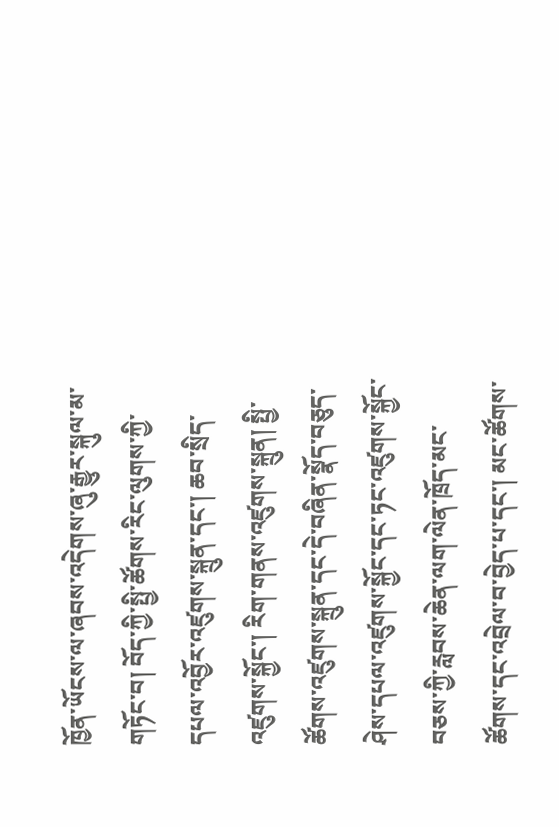ཁྱོན་ཡོངས་ལ་ཞབས་འདེགས་ཞུ་རྒྱུར་སྐུལ་མ་གཏོང་བ། བོད་ཀྱི་སྤྱི་ཚོགས་རིང་ལུགས་ཀྱི་དཔལ་འབྱོར་འཛུགས་སྐྲུན་དང་། ཆབ་སྲིད་འཛུགས་སྐྱོང་། རིག་གནས་འཛུགས་སྐྲུན། སྤྱི་ཚོགས་འཛུགས་སྐྲུན་དང་དེ་བཞིན་སྣོད་བཅུད་ཤེས་དཔལ་འཛུགས་སྐྱོང་དང་ཏང་འཛུགས་སྐྱོང་བཅས་ཀྱི་རླབས་ཆེན་ལག་ལེན་ཁྲོད་མང་ཚོགས་དང་འབྲེལ་བ་བྱེད་པ་དང་། མང་ཚོགས་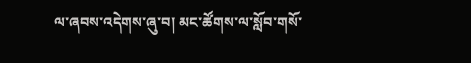ལ་ཞབས་འདེགས་ཞུ་བ། མང་ཚོགས་ལ་སློབ་གསོ་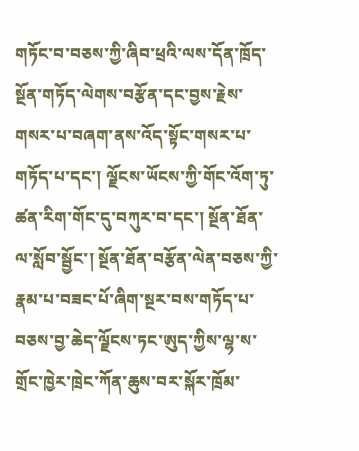གཏོང་བ་བཅས་ཀྱི་ཞིབ་ཕྲའི་ལས་དོན་ཁྲོད་སྔོན་གཏོད་ལེགས་བརྩོན་དང་བྱས་རྗེས་གསར་པ་བཞག་ནས་འོད་སྟོང་གསར་པ་གཏོད་པ་དང་། ལྗོངས་ཡོངས་ཀྱི་གོང་འོག་ཏུ་ཚན་རིག་གོང་དུ་བཀུར་བ་དང་། སྔོན་ཐོན་ལ་སློབ་སྦྱོང་། སྔོན་ཐོན་བརྩོན་ལེན་བཅས་ཀྱི་རྣམ་པ་བཟང་པོ་ཞིག་སྔར་བས་གཏོད་པ་བཅས་བྱ་ཆེད་ལྗོངས་ཏང་ཨུད་ཀྱིས་ལྷ་ས་གྲོང་ཁྱེར་ཁྲེང་ཀོན་ཆུས་བར་སྐོར་ཁྲོམ་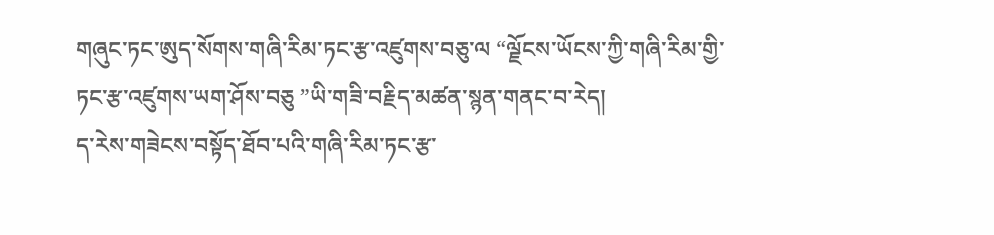གཞུང་ཏང་ཨུད་སོགས་གཞི་རིམ་ཏང་རྩ་འཛུགས་བཅུ་ལ “ལྗོངས་ཡོངས་ཀྱི་གཞི་རིམ་གྱི་ཏང་རྩ་འཛུགས་ཡག་ཤོས་བཅུ ”ཡི་གཟི་བརྗིད་མཚན་སྙན་གནང་བ་རེད།
ད་རེས་གཟེངས་བསྟོད་ཐོབ་པའི་གཞི་རིམ་ཏང་རྩ་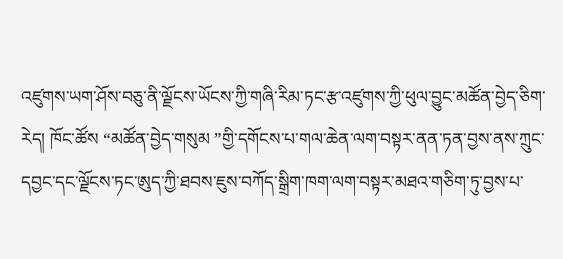འཛུགས་ཡག་ཤོས་བཅུ་ནི་ལྗོངས་ཡོངས་ཀྱི་གཞི་རིམ་ཏང་རྩ་འཛུགས་ཀྱི་ཕུལ་བྱུང་མཚོན་བྱེད་ཅིག་རེད། ཁོང་ཚོས “མཚོན་བྱེད་གསུམ ”གྱི་དགོངས་པ་གལ་ཆེན་ལག་བསྟར་ནན་ཏན་བྱས་ནས་ཀྲུང་དབྱང་དང་ལྗོངས་ཏང་ཨུད་ཀྱི་ཐབས་ཇུས་བཀོད་སྒྲིག་ཁག་ལག་བསྟར་མཐའ་གཅིག་ཏུ་བྱས་པ་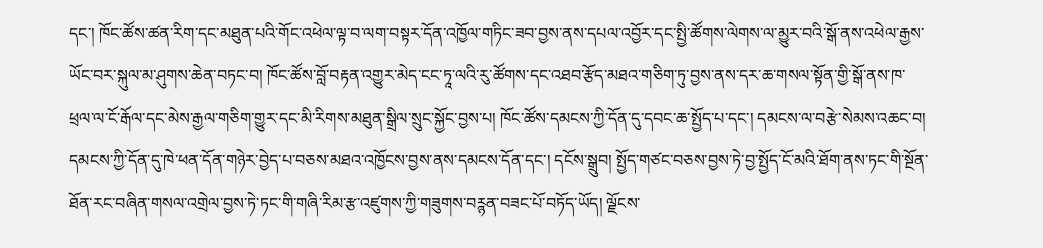དང་། ཁོང་ཚོས་ཚན་རིག་དང་མཐུན་པའི་གོང་འཕེལ་ལྟ་བ་ལག་བསྟར་དོན་འཁྱོལ་གཏིང་ཟབ་བྱས་ནས་དཔལ་འབྱོར་དང་སྤྱི་ཚོགས་ལེགས་ལ་མྱུར་བའི་སྒོ་ནས་འཕེལ་རྒྱས་ཡོང་བར་སྐུལ་མ་ཤུགས་ཆེན་བཏང་བ། ཁོང་ཚོས་བློ་བརྟན་འགྱུར་མེད་ངང་ཏཱ་ལའི་རུ་ཚོགས་དང་འཐབ་རྩོད་མཐའ་གཅིག་ཏུ་བྱས་ནས་དར་ཆ་གསལ་སྟོན་གྱི་སྒོ་ནས་ཁ་ཕྲལ་ལ་ངོ་རྒོལ་དང་མེས་རྒྱལ་གཅིག་གྱུར་དང་མི་རིགས་མཐུན་སྒྲིལ་སྲུང་སྐྱོང་བྱས་པ། ཁོང་ཚོས་དམངས་ཀྱི་དོན་དུ་དབང་ཆ་སྤྱོད་པ་དང་། དམངས་ལ་བརྩེ་སེམས་འཆང་བ། དམངས་ཀྱི་དོན་དུ་ཁེ་ཕན་དོན་གཉེར་བྱེད་པ་བཅས་མཐའ་འཁྱོངས་བྱས་ནས་དམངས་དོན་དང་། དངོས་སྒྲུབ། སྤྱོད་གཙང་བཅས་བྱས་ཏེ་བྱ་སྤྱོད་ངོ་མའི་ཐོག་ནས་ཏང་གི་སྔོན་ཐོན་རང་བཞིན་གསལ་འགྲེལ་བྱས་ཏེ་ཏང་གི་གཞི་རིམ་རྩ་འཛུགས་ཀྱི་གཟུགས་བཪྙན་བཟང་པོ་བཏོད་ཡོད། ལྗོངས་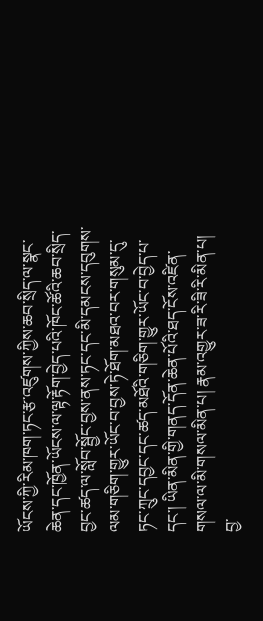ཡོངས་ཀྱི་རིམ་ཁག་ཏང་རྩ་འཛུགས་ཀྱིས་ཆབ་སྲིད་ལ་སྣང་ཆེན་དང་ཁྱོན་ཡོངས་ལ་ལྟ་རྟོག་བྱེད་པའི་ཁོང་ཚོའི་ཆབ་སྲིད་བྱང་ཚད་ལ་སློབ་སྦྱོང་བྱས་ནས་ཏང་དང་མི་དམངས་དབུགས་ལམ་གཅིག་གྱུར་ཡོང་བ་བྱས་ཏེ་ཐོག་མཐའ་བར་གསུམ་དུ་ཏང་ཀྲུང་དབྱང་དང་ཚད་མཐོའི་གཅིག་གྱུར་ཡོང་བ་བྱེད་པ་དང་། ཡིན་མིན་གྱི་གནད་དོན་ཆེན་པོའི་ཐད་ངོས་འཛིན་གསལ་ལ་མི་གསལ་མིན་པ། རྣམ་འགྱུར་ཟ་རི་ཟི་རི་མིན་པ། བྱ་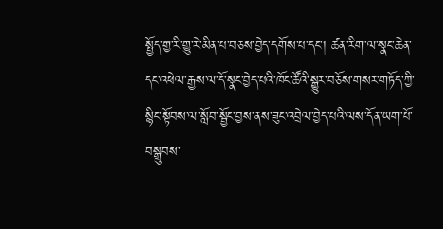སྤྱོད་གྱ་རི་གྱུ་རེ་མིན་པ་བཅས་བྱེད་དགོས་པ་དང་། ཚན་རིག་ལ་སྣང་ཆེན་དང་འཕེལ་རྒྱས་ལ་དོ་སྣང་བྱེད་པའི་ཁོང་ཚོའི་སྒྱུར་བཅོས་གསར་གཏོད་ཀྱི་སྙིང་སྟོབས་ལ་སློབ་སྦྱོང་བྱས་ནས་ཟུང་འབྲེལ་བྱེད་པའི་ལས་དོན་ཡག་པོ་བསྒྲུབས་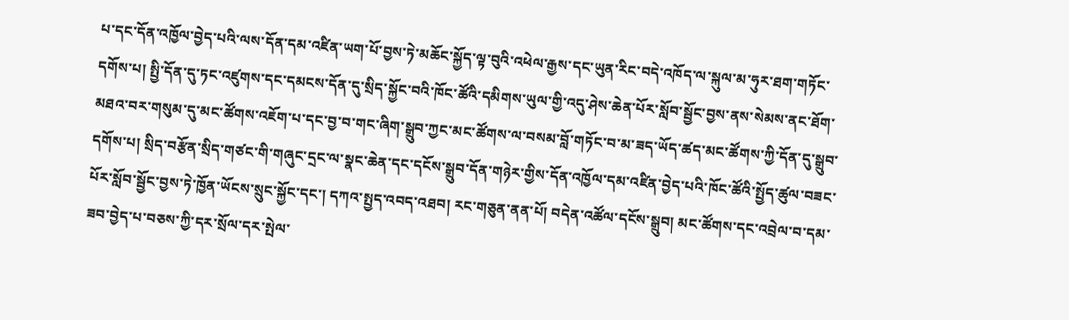པ་དང་དོན་འཁྱོལ་བྱེད་པའི་ལས་དོན་དམ་འཛིན་ཡག་པོ་བྱས་ཏེ་མཆོང་སྐྱོད་ལྟ་བུའི་འཕེལ་རྒྱས་དང་ཡུན་རིང་བདེ་འཁོད་ལ་སྐུལ་མ་ཧུར་ཐག་གཏོང་དགོས་པ། སྤྱི་དོན་དུ་ཏང་འཛུགས་དང་དམངས་དོན་དུ་སྲིད་སྐྱོང་བའི་ཁོང་ཚོའི་དམིགས་ཡུལ་གྱི་འདུ་ཤེས་ཆེན་པོར་སློབ་སྦྱོང་བྱས་ནས་སེམས་ནང་ཐོག་མཐའ་བར་གསུམ་དུ་མང་ཚོགས་འཇོག་པ་དང་བྱ་བ་གང་ཞིག་སྒྲུབ་ཀྱང་མང་ཚོགས་ལ་བསམ་བློ་གཏོང་བ་མ་ཟད་ཡོད་ཚད་མང་ཚོགས་ཀྱི་དོན་དུ་སྒྲུབ་དགོས་པ། སྲིད་བརྩོན་སྲིད་གཙང་གི་གཞུང་དྲང་ལ་སྣང་ཆེན་དང་དངོས་སྒྲུབ་དོན་གཉེར་གྱིས་དོན་འཁྱོལ་དམ་འཛིན་བྱེད་པའི་ཁོང་ཚོའི་སྤྱོད་ཚུལ་བཟང་པོར་སློབ་སྦྱོང་བྱས་ཏེ་ཁྱོན་ཡོངས་སྲུང་སྐྱོང་དང་། དཀའ་སྤྱད་འབད་འཐབ། རང་གཅུན་ནན་པོ། བདེན་འཚོལ་དངོས་སྒྲུབ། མང་ཚོགས་དང་འབྲེལ་བ་དམ་ཟབ་བྱེད་པ་བཅས་ཀྱི་དར་སྲོལ་དར་སྤེལ་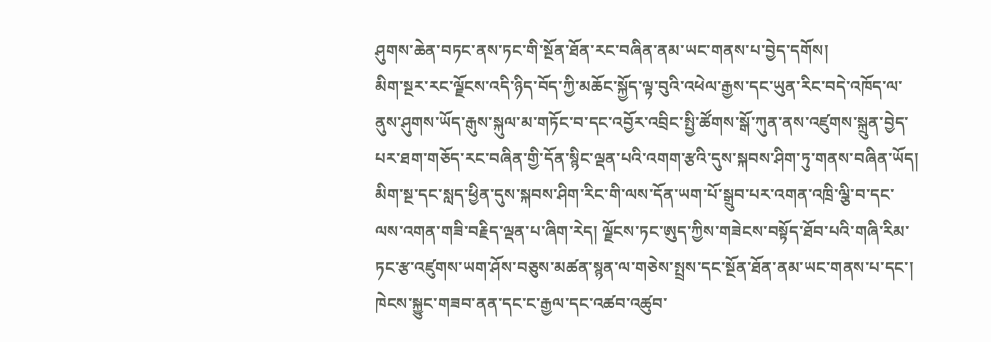ཤུགས་ཆེན་བཏང་ནས་ཏང་གི་སྔོན་ཐོན་རང་བཞིན་ནམ་ཡང་གནས་པ་བྱེད་དགོས།
མིག་སྔར་རང་ལྗོངས་འདི་ཉིད་བོད་ཀྱི་མཆོང་སྐྱོད་ལྟ་བུའི་འཕེལ་རྒྱས་དང་ཡུན་རིང་བདེ་འཁོད་ལ་ནུས་ཤུགས་ཡོད་རྒུས་སྐུལ་མ་གཏོང་བ་དང་འབྱོར་འབྲིང་སྤྱི་ཚོགས་སྒོ་ཀུན་ནས་འཛུགས་སྐྲུན་བྱེད་པར་ཐག་གཅོད་རང་བཞིན་གྱི་དོན་སྙིང་ལྡན་པའི་འགག་རྩའི་དུས་སྐབས་ཤིག་ཏུ་གནས་བཞིན་ཡོད། མིག་སྔ་དང་སླད་ཕྱིན་དུས་སྐབས་ཤིག་རིང་གི་ལས་དོན་ཡག་པོ་སྒྲུབ་པར་འགན་འཁྲི་ལྕི་བ་དང་ལས་འགན་གཟི་བརྗིད་ལྡན་པ་ཞིག་རེད། ལྗོངས་ཏང་ཨུད་ཀྱིས་གཟེངས་བསྟོད་ཐོབ་པའི་གཞི་རིམ་ཏང་རྩ་འཛུགས་ཡག་ཤོས་བཅུས་མཚན་སྙན་ལ་གཅེས་སྤྲས་དང་སྔོན་ཐོན་ནམ་ཡང་གནས་པ་དང་། ཁེངས་སྐྱུང་གཟབ་ནན་དང་ང་རྒྱལ་དང་འཚབ་འཚུབ་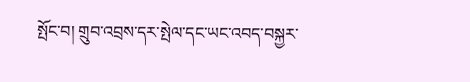སྤོང་བ། གྲུབ་འབྲས་དར་སྤེལ་དང་ཡང་འབད་བསྐྱར་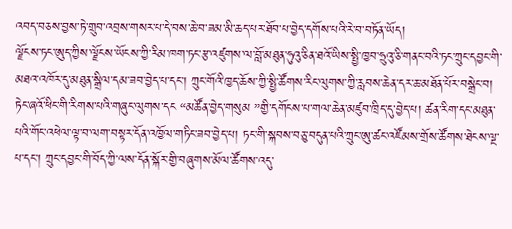འབད་བཅས་བྱས་ཏེ་གྲུབ་འབྲས་གསར་པ་དེ་བས་ཆེ་བ་ཟམ་མི་ཆད་པར་ཐོབ་པ་བྱེད་དགོས་པའི་རེ་བ་བཏོན་ཡོད།
ལྗོངས་ཏང་ཨུད་ཀྱིས་ལྗོངས་ཡོངས་ཀྱི་རིམ་ཁག་ཏང་རྩ་འཛུགས་ལ་བློ་མཐུན་ཧུའུ་ཅིན་ཐའོ་ཡིས་སྤྱི་ཁྱབ་ཧྲུའུ་ཅི་གནང་བའི་ཏང་ཀྲུང་དབྱང་གི་མཐའ་འཁོར་དུ་མཐུན་སྒྲིལ་དམ་ཟབ་བྱེད་པ་དང་། ཀྲུང་གོའི་ཁྱད་ཆོས་ཀྱི་སྤྱི་ཚོགས་རིང་ལུགས་ཀྱི་རླབས་ཆེན་དར་ཆ་མཐོན་པོར་བསྒྲེང་བ། ཏེང་ཞའོ་ཕིང་གི་རིགས་པའི་གཞུང་ལུགས་དང “མཚོན་བྱེད་གསུམ ”གྱི་དགོངས་པ་གལ་ཆེན་མཛུབ་ཁྲིད་དུ་བྱེད་པ། ཚན་རིག་དང་མཐུན་པའི་གོང་འཕེལ་ལྟ་བ་ལག་བསྟར་དོན་འཁྱོལ་གཏིང་ཟབ་བྱེད་པ། ཏང་གི་སྐབས་བཅུ་བདུན་པའི་ཀྲུང་ཨུ་ཚང་འཛོམས་གྲོས་ཚོགས་ཐེངས་ལྔ་པ་དང་། ཀྲུང་དབྱང་གི་བོད་ཀྱི་ལས་དོན་སྐོར་གྱི་བཞུགས་མོལ་ཚོགས་འདུ་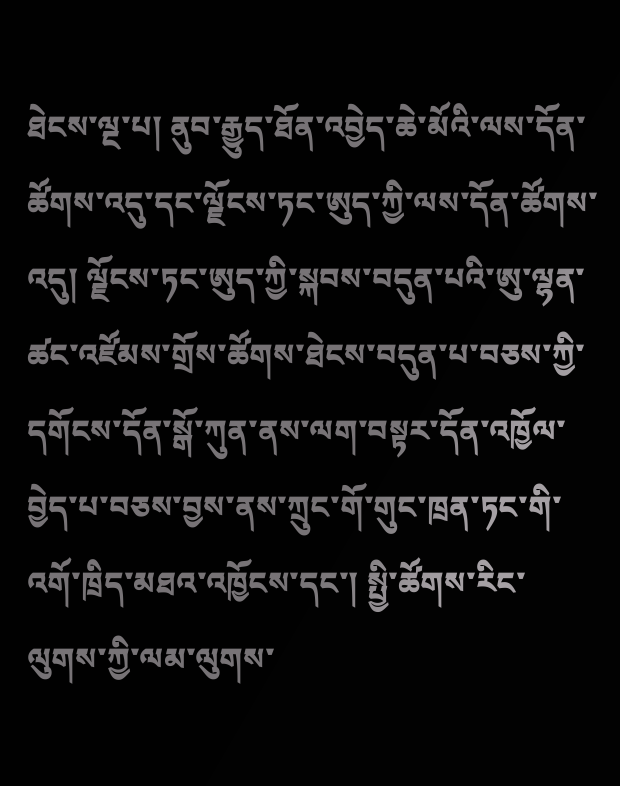ཐེངས་ལྔ་པ། ནུབ་རྒྱུད་ཐོན་འབྱེད་ཆེ་མོའི་ལས་དོན་ཚོགས་འདུ་དང་ལྗོངས་ཏང་ཨུད་ཀྱི་ལས་དོན་ཚོགས་འདུ། ལྗོངས་ཏང་ཨུད་ཀྱི་སྐབས་བདུན་པའི་ཨུ་ལྷན་ཚང་འཛོམས་གྲོས་ཚོགས་ཐེངས་བདུན་པ་བཅས་ཀྱི་དགོངས་དོན་སྒོ་ཀུན་ནས་ལག་བསྟར་དོན་འཁྱོལ་བྱེད་པ་བཅས་བྱས་ནས་ཀྲུང་གོ་གུང་ཁྲན་ཏང་གི་འགོ་ཁྲིད་མཐའ་འཁྱོངས་དང་། སྤྱི་ཚོགས་རིང་ལུགས་ཀྱི་ལམ་ལུགས་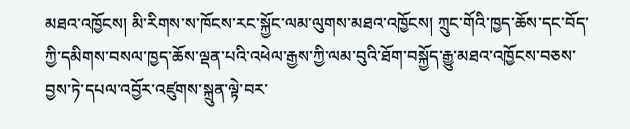མཐའ་འཁྱོངས། མི་རིགས་ས་ཁོངས་རང་སྐྱོང་ལམ་ལུགས་མཐའ་འཁྱོངས། ཀྲུང་གོའི་ཁྱད་ཆོས་དང་བོད་ཀྱི་དམིགས་བསལ་ཁྱད་ཆོས་ལྡན་པའི་འཕེལ་རྒྱས་ཀྱི་ལམ་བུའི་ཐོག་བསྐྱོད་རྒྱུ་མཐའ་འཁྱོངས་བཅས་བྱས་ཏེ་དཔལ་འབྱོར་འཛུགས་སྐྲུན་ལྟེ་བར་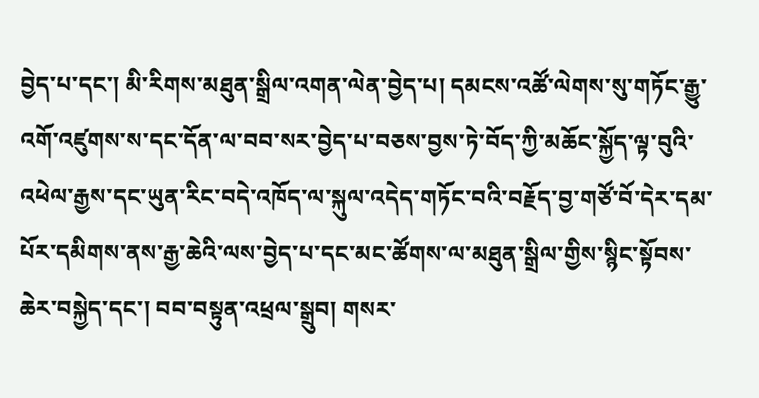བྱེད་པ་དང་། མི་རིགས་མཐུན་སྒྲིལ་འགན་ལེན་བྱེད་པ། དམངས་འཚོ་ལེགས་སུ་གཏོང་རྒྱུ་འགོ་འཛུགས་ས་དང་དོན་ལ་བབ་སར་བྱེད་པ་བཅས་བྱས་ཏེ་བོད་ཀྱི་མཆོང་སྐྱོད་ལྟ་བུའི་འཕེལ་རྒྱས་དང་ཡུན་རིང་བདེ་འཁོད་ལ་སྐུལ་འདེད་གཏོང་བའི་བརྗོད་བྱ་གཙོ་བོ་དེར་དམ་པོར་དམིགས་ནས་རྒྱ་ཆེའི་ལས་བྱེད་པ་དང་མང་ཚོགས་ལ་མཐུན་སྒྲིལ་གྱིས་སྙིང་སྟོབས་ཆེར་བསྐྱེད་དང་། བབ་བསྟུན་འཕྲལ་སྒྲུབ། གསར་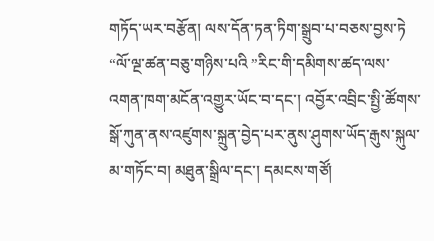གཏོད་ཡར་བརྩོན། ལས་དོན་ཏན་ཏིག་སྒྲུབ་པ་བཅས་བྱས་ཏེ “ལོ་ལྔ་ཚན་བཅུ་གཉིས་པའི ”རིང་གི་དམིགས་ཚད་ལས་འགན་ཁག་མངོན་འགྱུར་ཡོང་བ་དང་། འབྱོར་འབྲིང་སྤྱི་ཚོགས་སྒོ་ཀུན་ནས་འཛུགས་སྐྲུན་བྱེད་པར་ནུས་ཤུགས་ཡོད་རྒུས་སྐུལ་མ་གཏོང་བ། མཐུན་སྒྲིལ་དང་། དམངས་གཙོ།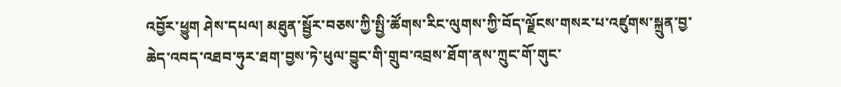འབྱོར་ཕྱུག ཤེས་དཔལ། མཐུན་སྦྱོར་བཅས་ཀྱི་སྤྱི་ཚོགས་རིང་ལུགས་ཀྱི་བོད་ལྗོངས་གསར་པ་འཛུགས་སྐྲུན་བྱ་ཆེད་འབད་འཐབ་ཧུར་ཐག་བྱས་ཏེ་ཕུལ་བྱུང་གི་གྲུབ་འབྲས་ཐོག་ནས་ཀྲུང་གོ་གུང་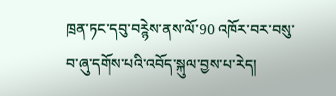ཁྲན་ཏང་དབུ་བཪྙེས་ནས་ལོ་90 འཁོར་བར་བསུ་བ་ཞུ་དགོས་པའི་འབོད་སྐུལ་བྱས་པ་རེད།